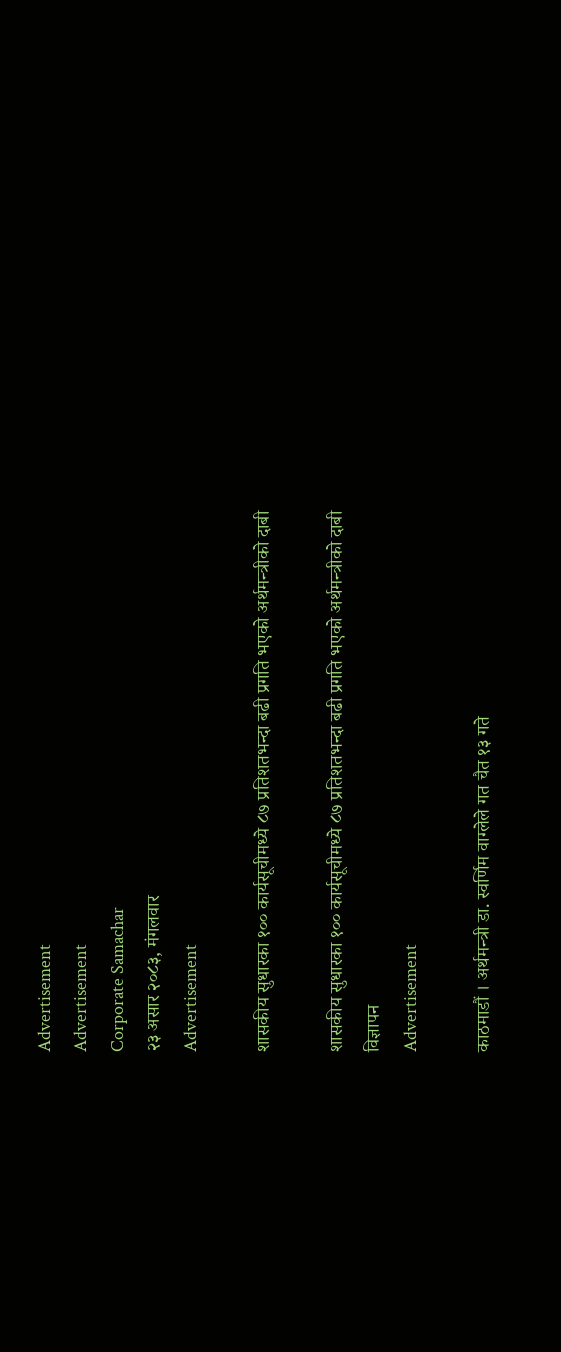Advertisement
Advertisement
Corporate Samachar
२३ असार २०८३, मंगलवार
Advertisement

शासकीय सुधारका १०० कार्यसूचीमध्ये ८७ प्रतिशतभन्दा बढी प्रगति भएको अर्थमन्त्रीको दाबी

शासकीय सुधारका १०० कार्यसूचीमध्ये ८७ प्रतिशतभन्दा बढी प्रगति भएको अर्थमन्त्रीको दाबी
विज्ञापन
Advertisement

काठमाडौं । अर्थमन्त्री डा. स्वर्णिम वाग्लेले गत चैत १३ गते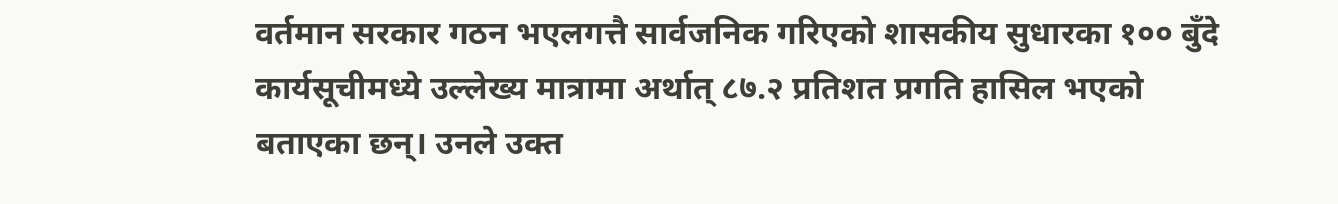वर्तमान सरकार गठन भएलगत्तै सार्वजनिक गरिएको शासकीय सुधारका १०० बुँदे कार्यसूचीमध्ये उल्लेख्य मात्रामा अर्थात् ८७.२ प्रतिशत प्रगति हासिल भएको बताएका छन्। उनले उक्त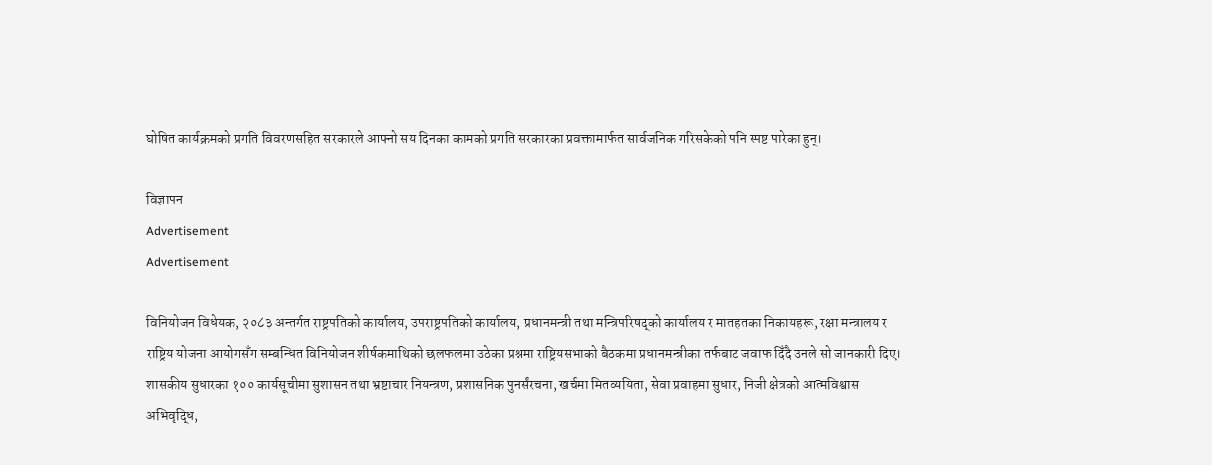घोषित कार्यक्रमको प्रगति विवरणसहित सरकारले आफ्नो सय दिनका कामको प्रगति सरकारका प्रवक्तामार्फत सार्वजनिक गरिसकेको पनि स्पष्ट पारेका हुन्।

विज्ञापन
Advertisement
Advertisement

विनियोजन विधेयक, २०८३ अन्तर्गत राष्ट्रपतिको कार्यालय, उपराष्ट्रपतिको कार्यालय, प्रधानमन्त्री तथा मन्त्रिपरिषद्को कार्यालय र मातहतका निकायहरू, रक्षा मन्त्रालय र राष्ट्रिय योजना आयोगसँग सम्बन्धित विनियोजन शीर्षकमाथिको छलफलमा उठेका प्रश्नमा राष्ट्रियसभाको बैठकमा प्रधानमन्त्रीका तर्फबाट जवाफ दिँदै उनले सो जानकारी दिए। शासकीय सुधारका १०० कार्यसूचीमा सुशासन तथा भ्रष्टाचार नियन्त्रण, प्रशासनिक पुनर्संरचना, खर्चमा मितव्ययिता, सेवा प्रवाहमा सुधार, निजी क्षेत्रको आत्मविश्वास अभिवृद्धि,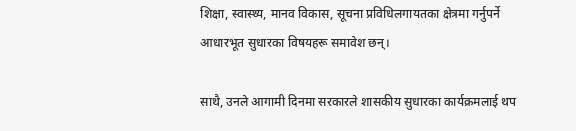शिक्षा, स्वास्थ्य, मानव विकास, सूचना प्रविधिलगायतका क्षेत्रमा गर्नुपर्ने आधारभूत सुधारका विषयहरू समावेश छन्।

साथै, उनले आगामी दिनमा सरकारले शासकीय सुधारका कार्यक्रमलाई थप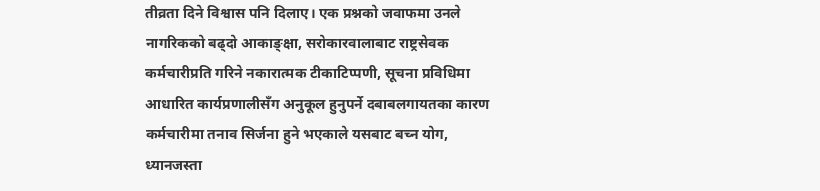तीव्रता दिने विश्वास पनि दिलाए। एक प्रश्नको जवाफमा उनले नागरिकको बढ्दो आकाङ्क्षा, सरोकारवालाबाट राष्ट्रसेवक कर्मचारीप्रति गरिने नकारात्मक टीकाटिप्पणी, सूचना प्रविधिमा आधारित कार्यप्रणालीसँग अनुकूल हुनुपर्ने दबाबलगायतका कारण कर्मचारीमा तनाव सिर्जना हुने भएकाले यसबाट बच्न योग, ध्यानजस्ता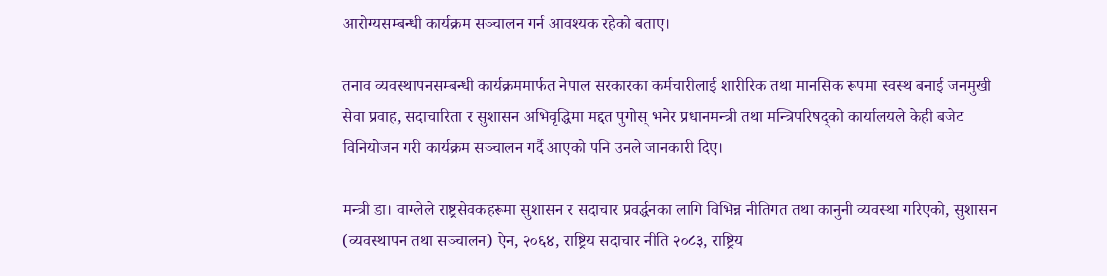आरोग्यसम्बन्धी कार्यक्रम सञ्चालन गर्न आवश्यक रहेको बताए।

तनाव व्यवस्थापनसम्बन्धी कार्यक्रममार्फत नेपाल सरकारका कर्मचारीलाई शारीरिक तथा मानसिक रूपमा स्वस्थ बनाई जनमुखी सेवा प्रवाह, सदाचारिता र सुशासन अभिवृद्धिमा मद्दत पुगोस् भनेर प्रधानमन्त्री तथा मन्त्रिपरिषद्को कार्यालयले केही बजेट विनियोजन गरी कार्यक्रम सञ्चालन गर्दै आएको पनि उनले जानकारी दिए।

मन्त्री डा। वाग्लेले राष्ट्रसेवकहरूमा सुशासन र सदाचार प्रवर्द्धनका लागि विभिन्न नीतिगत तथा कानुनी व्यवस्था गरिएको, सुशासन (व्यवस्थापन तथा सञ्चालन) ऐन, २०६४, राष्ट्रिय सदाचार नीति २०८३, राष्ट्रिय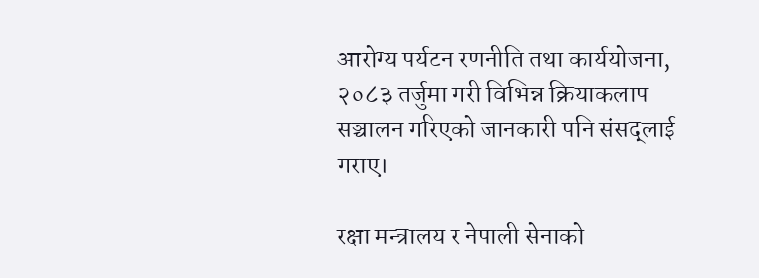आरोग्य पर्यटन रणनीति तथा कार्ययोजना, २०८३ तर्जुमा गरी विभिन्न क्रियाकलाप सञ्चालन गरिएको जानकारी पनि संसद्लाई गराए।

रक्षा मन्त्रालय र नेपाली सेनाको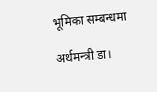भूमिका सम्बन्धमा

अर्थमन्त्री डा।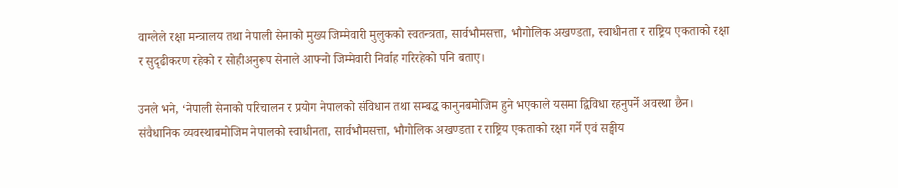वाग्लेले रक्षा मन्त्रालय तथा नेपाली सेनाको मुख्य जिम्मेवारी मुलुकको स्वतन्त्रता, सार्वभौमसत्ता, भौगोलिक अखण्डता, स्वाधीनता र राष्ट्रिय एकताको रक्षा र सुदृढीकरण रहेको र सोहीअनुरूप सेनाले आफ्नो जिम्मेवारी निर्वाह गरिरहेको पनि बताए।

उनले भने, ‘नेपाली सेनाको परिचालन र प्रयोग नेपालको संविधान तथा सम्बद्ध कानुनबमोजिम हुने भएकाले यसमा द्विविधा रहनुपर्ने अवस्था छैन। संवैधानिक व्यवस्थाबमोजिम नेपालको स्वाधीनता, सार्वभौमसत्ता, भौगोलिक अखण्डता र राष्ट्रिय एकताको रक्षा गर्ने एवं सङ्घीय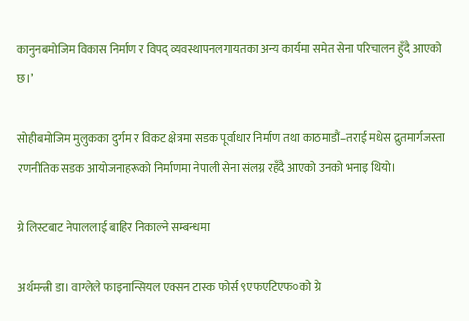कानुनबमोजिम विकास निर्माण र विपद् व्यवस्थापनलगायतका अन्य कार्यमा समेत सेना परिचालन हुँदै आएको छ।’

सोहीबमोजिम मुलुकका दुर्गम र विकट क्षेत्रमा सडक पूर्वाधार निर्माण तथा काठमाडौं–तराई मधेस द्रुतमार्गजस्ता रणनीतिक सडक आयोजनाहरूको निर्माणमा नेपाली सेना संलग्न रहँदै आएको उनको भनाइ थियो।

ग्रे लिस्टबाट नेपाललाई बाहिर निकाल्ने सम्बन्धमा

अर्थमन्त्री डा। वाग्लेले फाइनान्सियल एक्सन टास्क फोर्स ९एफएटिएफ०को ग्रे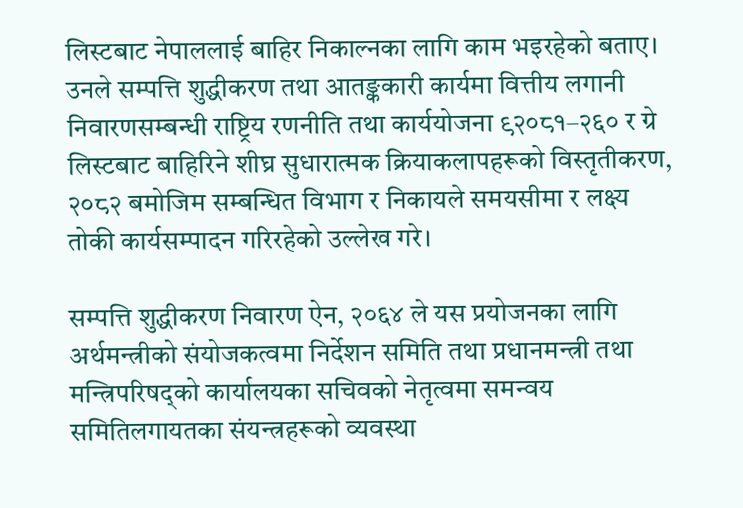लिस्टबाट नेपाललाई बाहिर निकाल्नका लागि काम भइरहेको बताए। उनले सम्पत्ति शुद्धीकरण तथा आतङ्ककारी कार्यमा वित्तीय लगानी निवारणसम्बन्धी राष्ट्रिय रणनीति तथा कार्ययोजना ९२०८१–२६० र ग्रे लिस्टबाट बाहिरिने शीघ्र सुधारात्मक क्रियाकलापहरूको विस्तृतीकरण, २०८२ बमोजिम सम्बन्धित विभाग र निकायले समयसीमा र लक्ष्य तोकी कार्यसम्पादन गरिरहेको उल्लेख गरे।

सम्पत्ति शुद्धीकरण निवारण ऐन, २०६४ ले यस प्रयोजनका लागि अर्थमन्त्रीको संयोजकत्वमा निर्देशन समिति तथा प्रधानमन्त्री तथा मन्त्रिपरिषद्को कार्यालयका सचिवको नेतृत्वमा समन्वय समितिलगायतका संयन्त्रहरूको व्यवस्था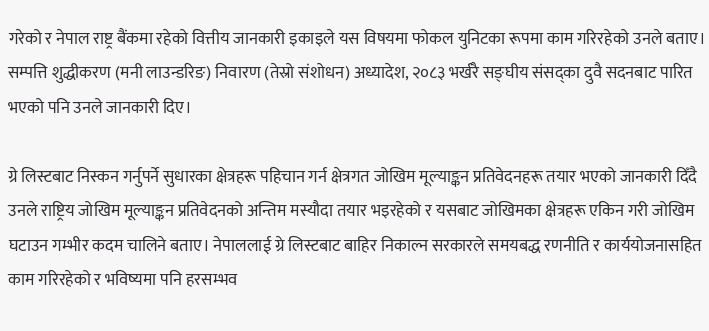गरेको र नेपाल राष्ट्र बैंकमा रहेको वित्तीय जानकारी इकाइले यस विषयमा फोकल युनिटका रूपमा काम गरिरहेको उनले बताए। सम्पत्ति शुद्धीकरण (मनी लाउन्डरिङ) निवारण (तेस्रो संशोधन) अध्यादेश, २०८३ भर्खरै सङ्घीय संसद्का दुवै सदनबाट पारित भएको पनि उनले जानकारी दिए।

ग्रे लिस्टबाट निस्कन गर्नुपर्ने सुधारका क्षेत्रहरू पहिचान गर्न क्षेत्रगत जोखिम मूल्याङ्कन प्रतिवेदनहरू तयार भएको जानकारी दिँदै उनले राष्ट्रिय जोखिम मूल्याङ्कन प्रतिवेदनको अन्तिम मस्यौदा तयार भइरहेको र यसबाट जोखिमका क्षेत्रहरू एकिन गरी जोखिम घटाउन गम्भीर कदम चालिने बताए। नेपाललाई ग्रे लिस्टबाट बाहिर निकाल्न सरकारले समयबद्ध रणनीति र कार्ययोजनासहित काम गरिरहेको र भविष्यमा पनि हरसम्भव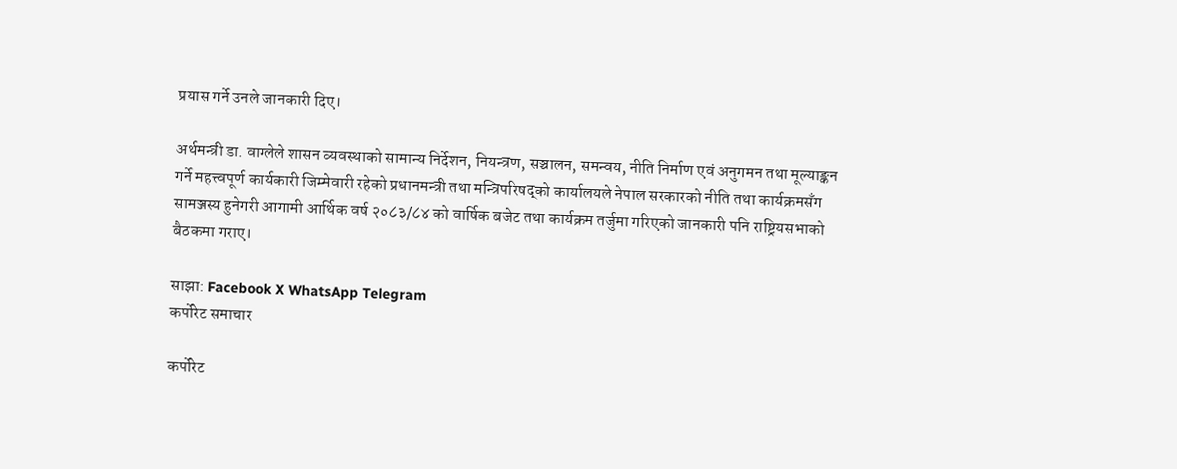प्रयास गर्ने उनले जानकारी दिए।

अर्थमन्त्री डा. वाग्लेले शासन व्यवस्थाको सामान्य निर्देशन, नियन्त्रण, सञ्चालन, समन्वय, नीति निर्माण एवं अनुगमन तथा मूल्याङ्कन गर्ने महत्त्वपूर्ण कार्यकारी जिम्मेवारी रहेको प्रधानमन्त्री तथा मन्त्रिपरिषद्को कार्यालयले नेपाल सरकारको नीति तथा कार्यक्रमसँग सामञ्जस्य हुनेगरी आगामी आर्थिक वर्ष २०८३/८४ को वार्षिक बजेट तथा कार्यक्रम तर्जुमा गरिएको जानकारी पनि राष्ट्रियसभाको बैठकमा गराए।

साझा: Facebook X WhatsApp Telegram
कर्पोरेट समाचार

कर्पोरेट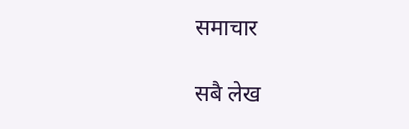समाचार

सबै लेख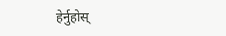हेर्नुहोस्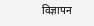विज्ञापन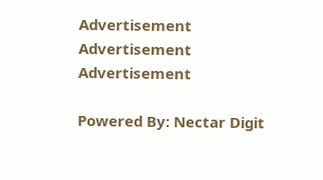Advertisement
Advertisement
Advertisement

Powered By: Nectar Digit